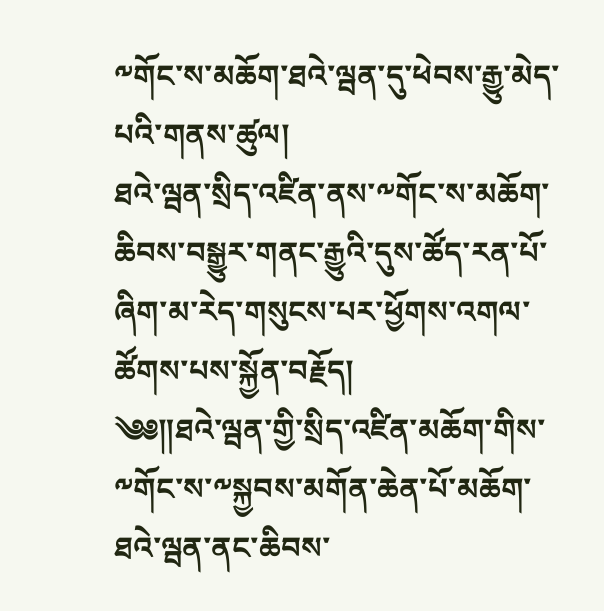༸གོང་ས་མཆོག་ཐའེ་ལྦན་དུ་ཕེབས་རྒྱུ་མེད་པའི་གནས་ཚུལ།
ཐའེ་ལྦན་སྲིད་འཛིན་ནས་༸གོང་ས་མཆོག་ཆིབས་བསྒྱུར་གནང་རྒྱུའི་དུས་ཚོད་རན་པོ་ཞིག་མ་རེད་གསུངས་པར་ཕྱོགས་འགལ་ཚོགས་པས་སྐྱོན་བརྗོད།
༄༅༎ཐའེ་ལྦན་གྱི་སྲིད་འཛིན་མཆོག་གིས་༸གོང་ས་༸སྐྱབས་མགོན་ཆེན་པོ་མཆོག་ཐའེ་ལྦན་ནང་ཆིབས་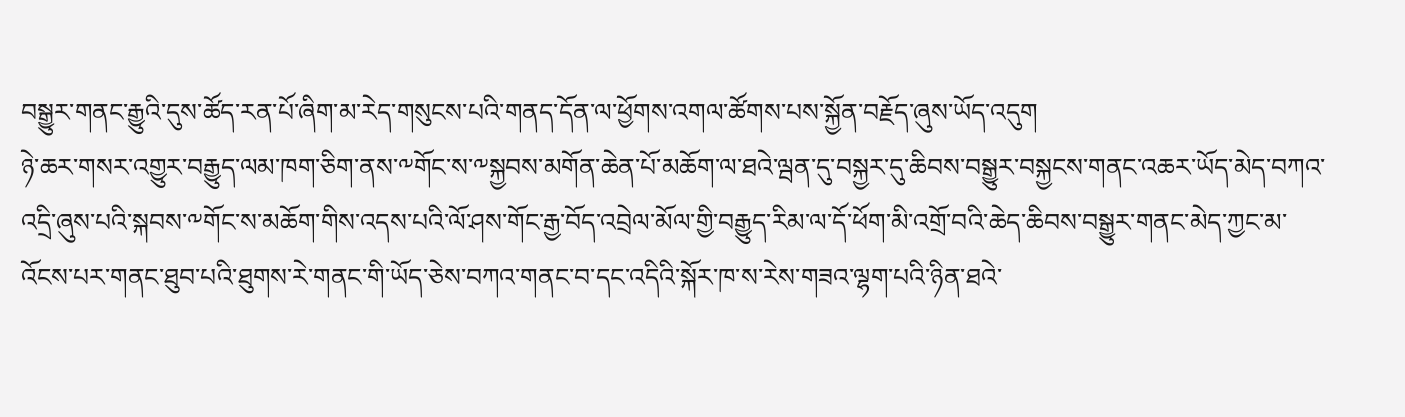བསྒྱུར་གནང་རྒྱུའི་དུས་ཚོད་རན་པོ་ཞིག་མ་རེད་གསུངས་པའི་གནད་དོན་ལ་ཕྱོགས་འགལ་ཚོགས་པས་སྐྱོན་བརྗོད་ཞུས་ཡོད་འདུག
ཉེ་ཆར་གསར་འགྱུར་བརྒྱུད་ལམ་ཁག་ཅིག་ནས་༸གོང་ས་༸སྐྱབས་མགོན་ཆེན་པོ་མཆོག་ལ་ཐའེ་ལྦན་དུ་བསྐྱར་དུ་ཆིབས་བསྒྱུར་བསྐྱངས་གནང་འཆར་ཡོད་མེད་བཀའ་འདྲི་ཞུས་པའི་སྐབས་༸གོང་ས་མཆོག་གིས་འདས་པའི་ལོ་ཤས་གོང་རྒྱ་བོད་འབྲེལ་མོལ་གྱི་བརྒྱུད་རིམ་ལ་དོ་ཕོག་མི་འགྲོ་བའི་ཆེད་ཆིབས་བསྒྱུར་གནང་མེད་ཀྱང་མ་འོངས་པར་གནང་ཐུབ་པའི་ཐུགས་རེ་གནང་གི་ཡོད་ཅེས་བཀའ་གནང་བ་དང་འདིའི་སྐོར་ཁ་ས་རེས་གཟའ་ལྷག་པའི་ཉིན་ཐའེ་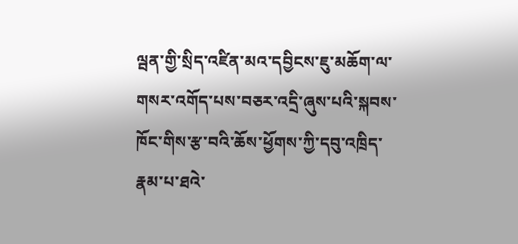ལྦན་གྱི་སྲིད་འཛིན་མའ་དབྱིངས་ཇུ་མཆོག་ལ་གསར་འགོད་པས་བཅར་འདྲི་ཞུས་པའི་སྐབས་ཁོང་གིས་རྩ་བའི་ཆོས་ཕྱོགས་ཀྱི་དབུ་འཁྲིད་རྣམ་པ་ཐའེ་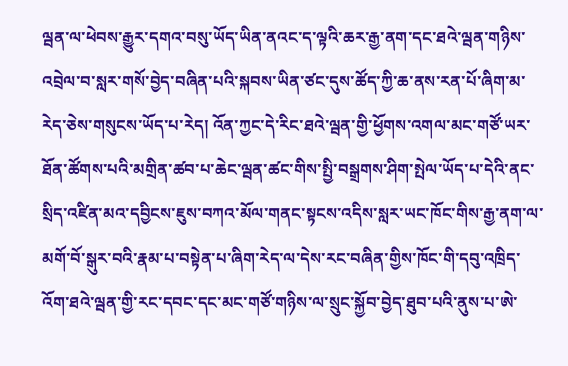ལྦན་ལ་ཕེབས་རྒྱུར་དགའ་བསུ་ཡོད་ཡིན་ནའང་ད་ལྟའི་ཆར་རྒྱ་ནག་དང་ཐའེ་ལྦན་གཉིས་འབྲེལ་བ་སླར་གསོ་བྱེད་བཞིན་པའི་སྐབས་ཡིན་ཙང་དུས་ཚོད་ཀྱི་ཆ་ནས་རན་པོ་ཞིག་མ་རེད་ཅེས་གསུངས་ཡོད་པ་རེད། འོན་ཀྱང་དེ་རིང་ཐའེ་ལྦན་གྱི་ཕྱོགས་འགལ་མང་གཙོ་ཡར་ཐོན་ཚོགས་པའི་མགྲིན་ཚབ་པ་ཆེང་ལྦན་ཚང་གིས་སྤྱི་བསྒྲགས་ཤིག་སྤེལ་ཡོད་པ་དེའི་ནང་སྲིད་འཛིན་མའ་དབྱིངས་ཇུས་བཀའ་མོལ་གནང་སྟངས་འདིས་སླར་ཡང་ཁོང་གིས་རྒྱ་ནག་ལ་མགོ་བོ་སྒུར་བའི་རྣམ་པ་བསྟེན་པ་ཞིག་རེད་ལ་དེས་རང་བཞིན་གྱིས་ཁོང་གི་དབུ་འཁྲིད་འོག་ཐའེ་ལྦན་གྱི་རང་དབང་དང་མང་གཙོ་གཉིས་ལ་སྲུང་སྐྱོབ་བྱེད་ཐུབ་པའི་ནུས་པ་ཨེ་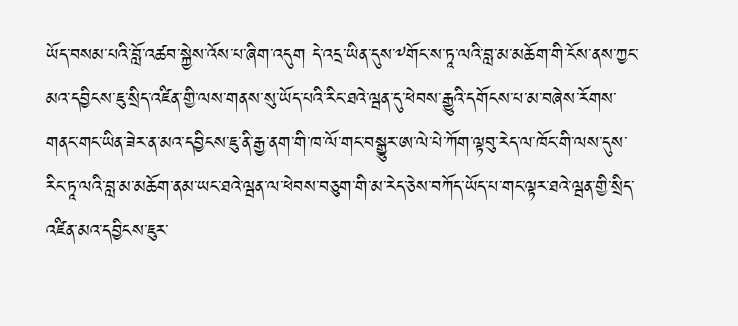ཡོད་བསམ་པའི་བློ་འཚབ་སྐྱེས་འོས་པ་ཞིག་འདུག དེ་འདྲ་ཡིན་དུས་༸གོང་ས་ཏཱ་ལའི་བླ་མ་མཆོག་གི་ངོས་ནས་ཀྱང་མའ་དབྱིངས་ཇུ་སྲིད་འཛིན་གྱི་ལས་གནས་སུ་ཡོད་པའི་རིང་ཐའེ་ལྦན་དུ་ཕེབས་རྒྱུའི་དགོངས་པ་མ་བཞེས་རོགས་གནང་གང་ཡིན་ཟེར་ན་མའ་དབྱིངས་ཇུ་ནི་རྒྱ་ནག་གི་ཁ་ལོ་གང་བསྒྱུར་ཨ་ལེ་པེ་ཀོག་ལྟབུ་རེད་ལ་ཁོང་གི་ལས་དུས་རིང་ཏཱ་ལའི་བླ་མ་མཆོག་ནམ་ཡང་ཐའེ་ལྦན་ལ་ཕེབས་བཅུག་གི་མ་རེད་ཅེས་བཀོད་ཡོད་པ་གང་ལྟར་ཐའེ་ལྦན་གྱི་སྲིད་འཛིན་མའ་དབྱིངས་ཇུར་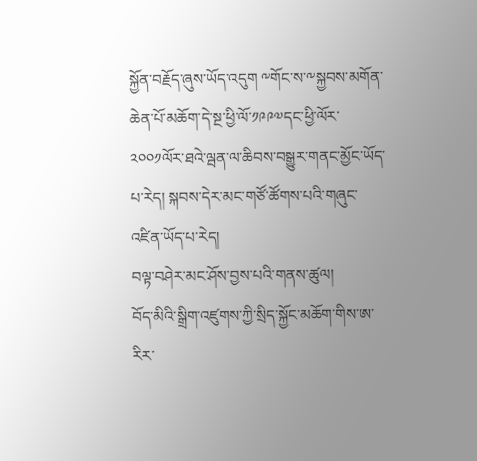སྐྱོན་བརྗོད་ཞུས་ཡོད་འདུག ༸གོང་ས་༸སྐྱབས་མགོན་ཆེན་པོ་མཆོག་དེ་སྔ་ཕྱི་ལོ་༡༩༩༧དང་ཕྱི་ལོར་༢༠༠༡ལོར་ཐའེ་ལྦན་ལ་ཆིབས་བསྒྱུར་གནང་མྱོང་ཡོད་པ་རེད། སྐབས་དེར་མང་གཙོ་ཚོགས་པའི་གཞུང་འཛིན་ཡོད་པ་རེད།
བལྟ་བཤེར་མང་ཤོས་བྱས་པའི་གནས་ཚུལ།
བོད་མིའི་སྒྲིག་འཛུགས་ཀྱི་སྲིད་སྐྱོང་མཆོག་གིས་ཨ་རིར་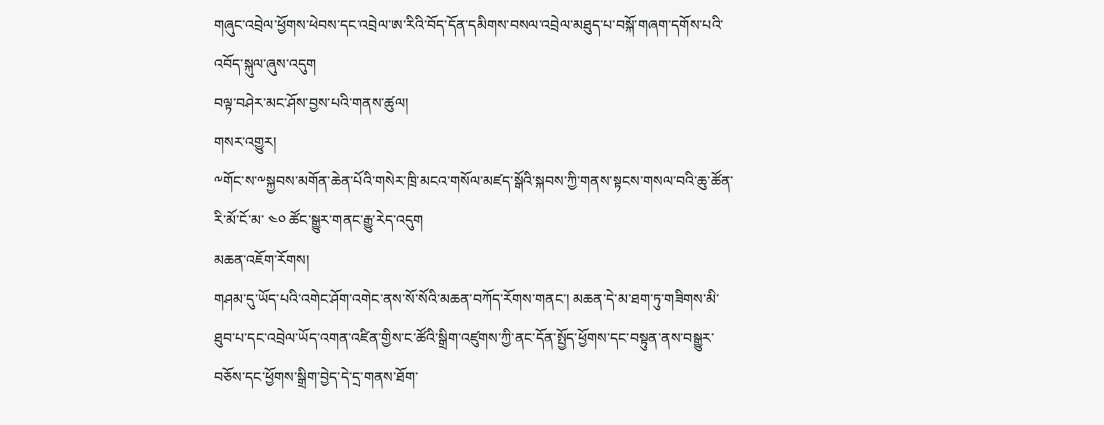གཞུང་འབྲེལ་ཕྱོགས་ཕེབས་དང་འབྲེལ་ཨ་རིའི་བོད་དོན་དམིགས་བསལ་འབྲེལ་མཐུད་པ་བསྐོ་གཞག་དགོས་པའི་འབོད་སྐུལ་ཞུས་འདུག
བལྟ་བཤེར་མང་ཤོས་བྱས་པའི་གནས་ཚུལ།
གསར་འགྱུར།
༸གོང་ས་༸སྐྱབས་མགོན་ཆེན་པོའི་གསེར་ཁྲི་མངའ་གསོལ་མཛད་སྒོའི་སྐབས་ཀྱི་གནས་སྟངས་གསལ་བའི་ཆུ་ཚོན་རི་མོ་ངོ་མ་ ༤༠ ཚོང་སྒྱུར་གནང་རྒྱུ་རེད་འདུག
མཆན་འཇོག་རོགས།
གཤམ་དུ་ཡོད་པའི་འགེང་ཤོག་འགེང་ནས་སོ་སོའི་མཆན་བཀོད་རོགས་གནང་། མཆན་དེ་མ་ཐག་ཏུ་གཟིགས་མི་ཐུབ་པ་དང་འབྲེལ་ཡོད་འགན་འཛིན་གྱིས་ང་ཚོའི་སྒྲིག་འཛུགས་ཀྱི་ནང་དོན་སྤྱོད་ཕྱོགས་དང་བསྟུན་ནས་བསྒྱུར་བཅོས་དང་ཕྱོགས་སྒྲིག་བྱེད་དེ་དྲ་གནས་ཐོག་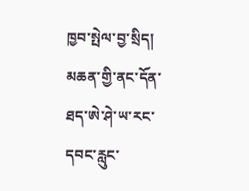ཁྱབ་སྤེལ་བྱ་སྲིད། མཆན་གྱི་ནང་དོན་ཐད་ཨེ་ཤེ་ཡ་རང་དབང་རླུང་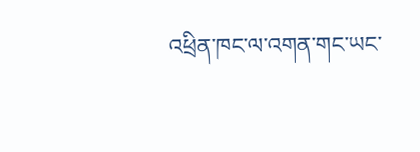འཕྲིན་ཁང་ལ་འགན་གང་ཡང་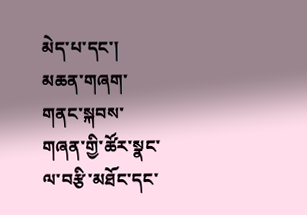མེད་པ་དང་། མཆན་གཞག་གནང་སྐབས་གཞན་གྱི་ཚོར་སྣང་ལ་བརྩི་མཐོང་དང་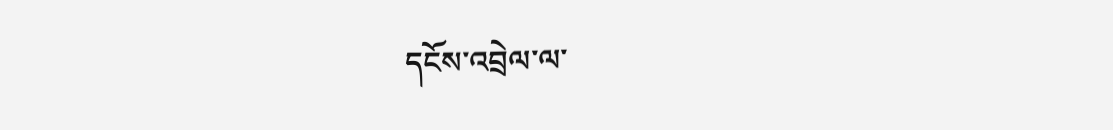དངོས་འབྲེལ་ལ་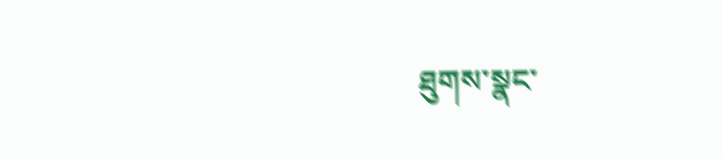ཐུགས་སྣང་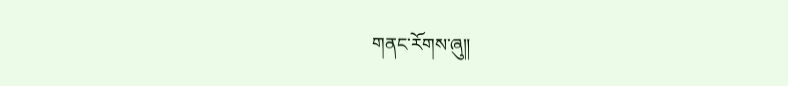གནང་རོགས་ཞུ༎